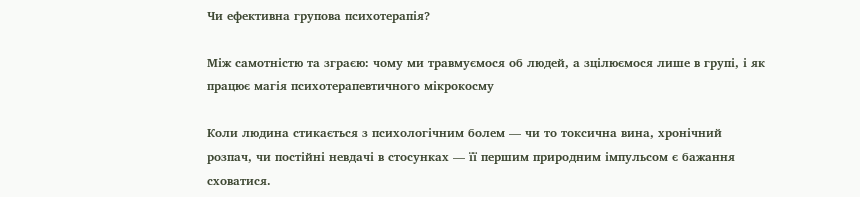Чи ефективна групова психотерапія?

Між самотністю та зграєю: чому ми травмуємося об людей, а зцілюємося лише в групі, і як працює магія психотерапевтичного мікрокосму

Коли людина стикається з психологічним болем — чи то токсична вина, хронічний розпач, чи постійні невдачі в стосунках — її першим природним імпульсом є бажання сховатися.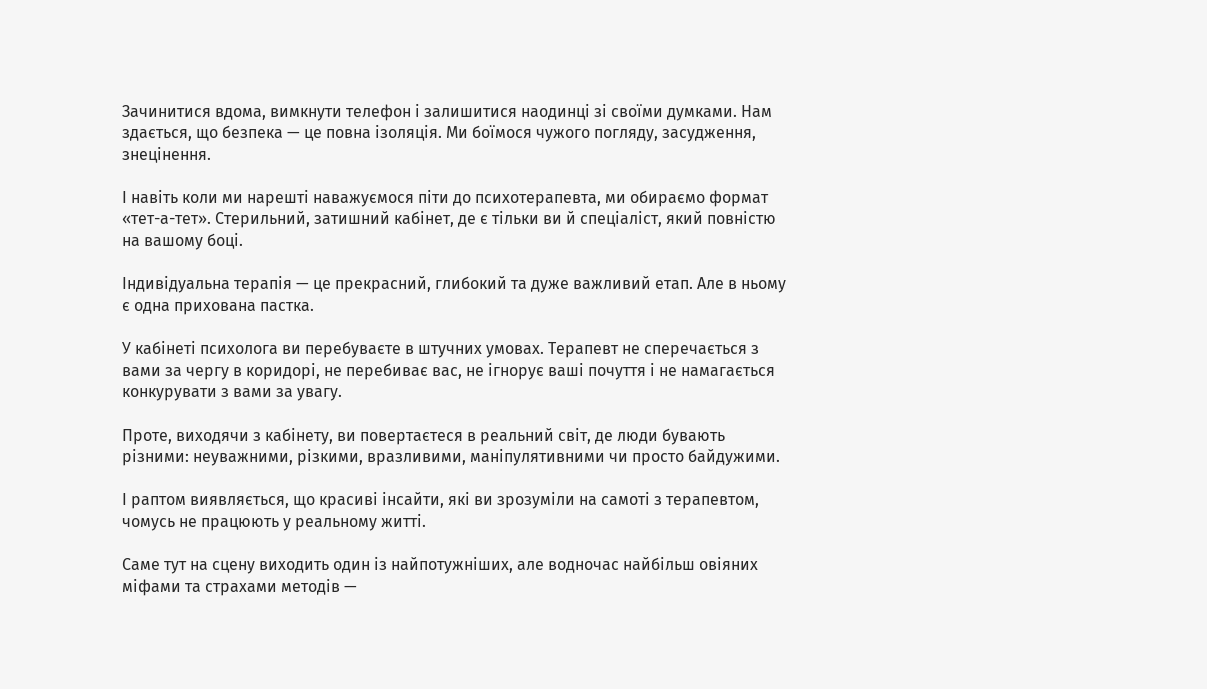Зачинитися вдома, вимкнути телефон і залишитися наодинці зі своїми думками. Нам здається, що безпека — це повна ізоляція. Ми боїмося чужого погляду, засудження, знецінення.

І навіть коли ми нарешті наважуємося піти до психотерапевта, ми обираємо формат «тет-а-тет». Стерильний, затишний кабінет, де є тільки ви й спеціаліст, який повністю на вашому боці.

Індивідуальна терапія — це прекрасний, глибокий та дуже важливий етап. Але в ньому є одна прихована пастка.

У кабінеті психолога ви перебуваєте в штучних умовах. Терапевт не сперечається з вами за чергу в коридорі, не перебиває вас, не ігнорує ваші почуття і не намагається конкурувати з вами за увагу.

Проте, виходячи з кабінету, ви повертаєтеся в реальний світ, де люди бувають різними: неуважними, різкими, вразливими, маніпулятивними чи просто байдужими.

І раптом виявляється, що красиві інсайти, які ви зрозуміли на самоті з терапевтом, чомусь не працюють у реальному житті.

Саме тут на сцену виходить один із найпотужніших, але водночас найбільш овіяних міфами та страхами методів —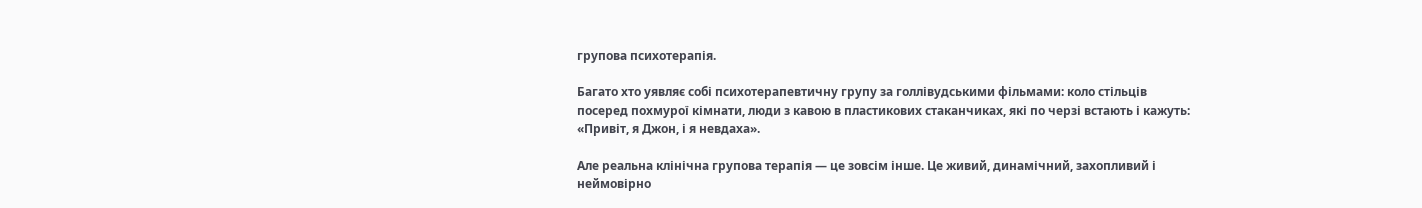групова психотерапія.

Багато хто уявляє собі психотерапевтичну групу за голлівудськими фільмами: коло стільців посеред похмурої кімнати, люди з кавою в пластикових стаканчиках, які по черзі встають і кажуть: «Привіт, я Джон, і я невдаха».

Але реальна клінічна групова терапія — це зовсім інше. Це живий, динамічний, захопливий і неймовірно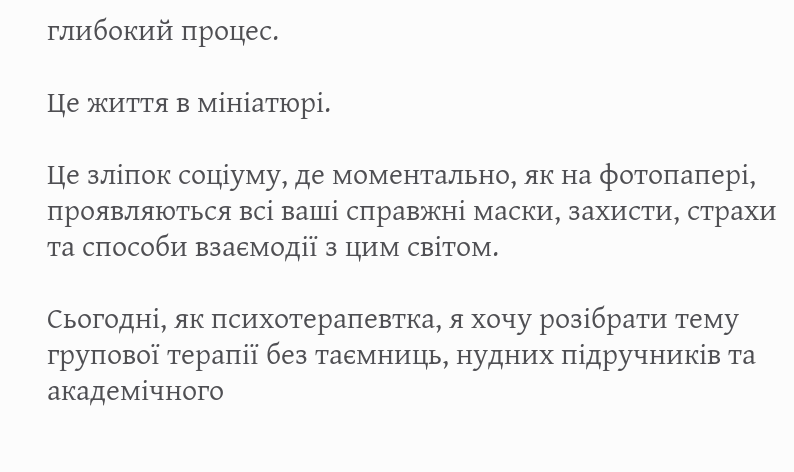глибокий процес.

Це життя в мініатюрі.

Це зліпок соціуму, де моментально, як на фотопапері, проявляються всі ваші справжні маски, захисти, страхи та способи взаємодії з цим світом.

Сьогодні, як психотерапевтка, я хочу розібрати тему групової терапії без таємниць, нудних підручників та академічного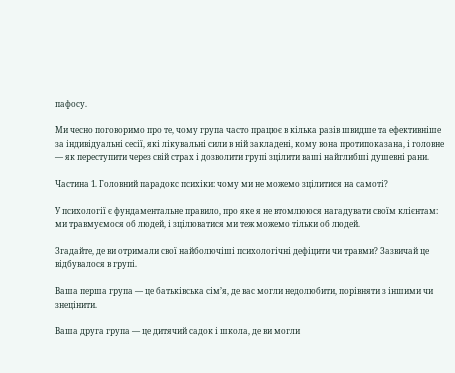пафосу.

Ми чесно поговоримо про те, чому група часто працює в кілька разів швидше та ефективніше за індивідуальні сесії, які лікувальні сили в ній закладені, кому вона протипоказана, і головне — як переступити через свій страх і дозволити групі зцілити ваші найглибші душевні рани.

Частина 1. Головний парадокс психіки: чому ми не можемо зцілитися на самоті?

У психології є фундаментальне правило, про яке я не втомлююся нагадувати своїм клієнтам: ми травмуємося об людей, і зцілюватися ми теж можемо тільки об людей.

Згадайте, де ви отримали свої найболючіші психологічні дефіцити чи травми? Зазвичай це відбувалося в групі.

Ваша перша група — це батьківська сім’я, де вас могли недолюбити, порівняти з іншими чи знецінити.

Ваша друга група — це дитячий садок і школа, де ви могли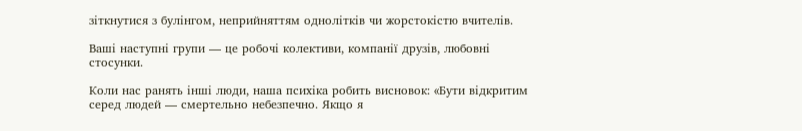зіткнутися з булінгом, неприйняттям однолітків чи жорстокістю вчителів.

Ваші наступні групи — це робочі колективи, компанії друзів, любовні стосунки.

Коли нас ранять інші люди, наша психіка робить висновок: «Бути відкритим серед людей — смертельно небезпечно. Якщо я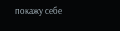покажу себе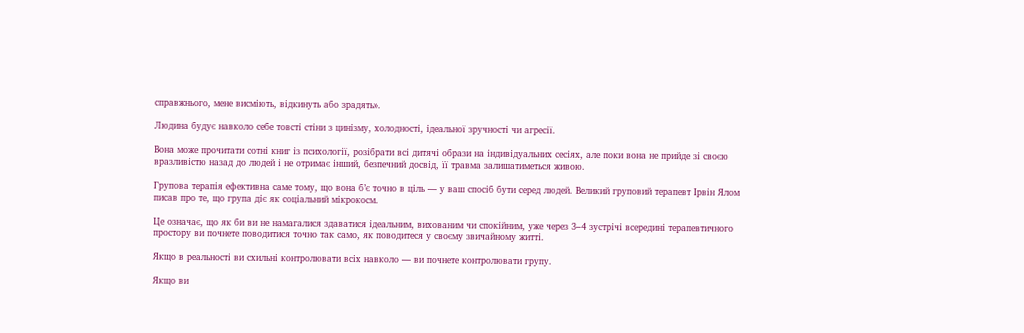справжнього, мене висміють, відкинуть або зрадять».

Людина будує навколо себе товсті стіни з цинізму, холодності, ідеальної зручності чи агресії.

Вона може прочитати сотні книг із психології, розібрати всі дитячі образи на індивідуальних сесіях, але поки вона не прийде зі своєю вразливістю назад до людей і не отримає інший, безпечний досвід, її травма залишатиметься живою.

Групова терапія ефективна саме тому, що вона б’є точно в ціль — у ваш спосіб бути серед людей. Великий груповий терапевт Ірвін Ялом писав про те, що група діє як соціальний мікрокосм.

Це означає, що як би ви не намагалися здаватися ідеальним, вихованим чи спокійним, уже через 3–4 зустрічі всередині терапевтичного простору ви почнете поводитися точно так само, як поводитеся у своєму звичайному житті.

Якщо в реальності ви схильні контролювати всіх навколо — ви почнете контролювати групу.

Якщо ви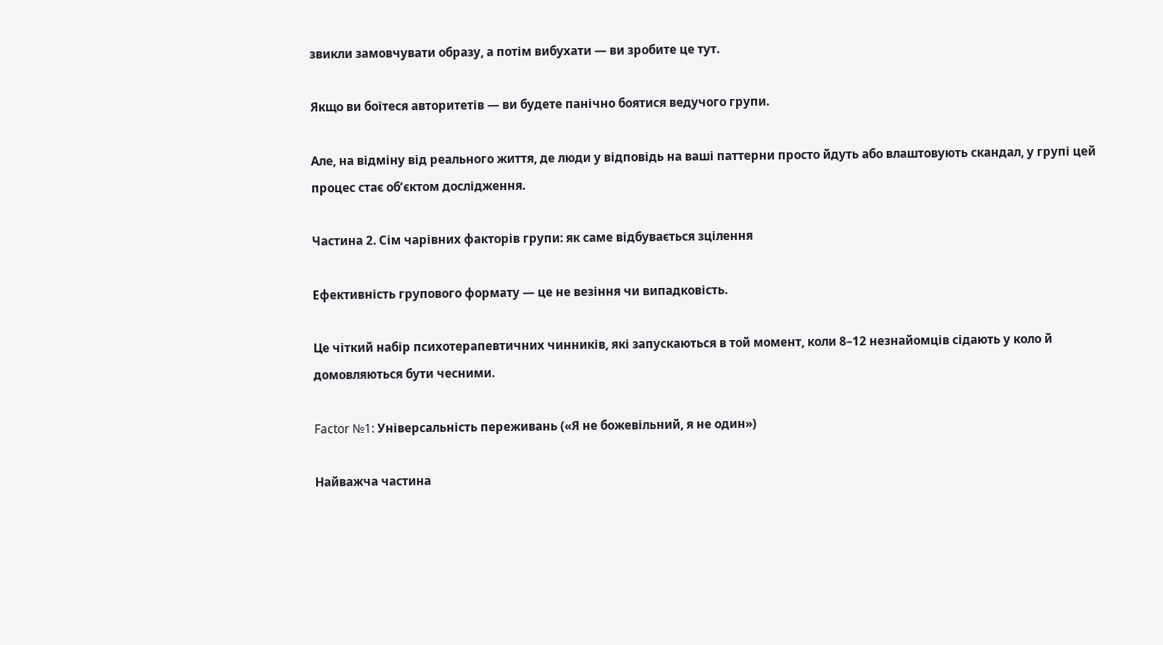звикли замовчувати образу, а потім вибухати — ви зробите це тут.

Якщо ви боїтеся авторитетів — ви будете панічно боятися ведучого групи.

Але, на відміну від реального життя, де люди у відповідь на ваші паттерни просто йдуть або влаштовують скандал, у групі цей процес стає об’єктом дослідження.

Частина 2. Сім чарівних факторів групи: як саме відбувається зцілення

Ефективність групового формату — це не везіння чи випадковість.

Це чіткий набір психотерапевтичних чинників, які запускаються в той момент, коли 8–12 незнайомців сідають у коло й домовляються бути чесними.

Factor №1: Універсальність переживань («Я не божевільний, я не один»)

Найважча частина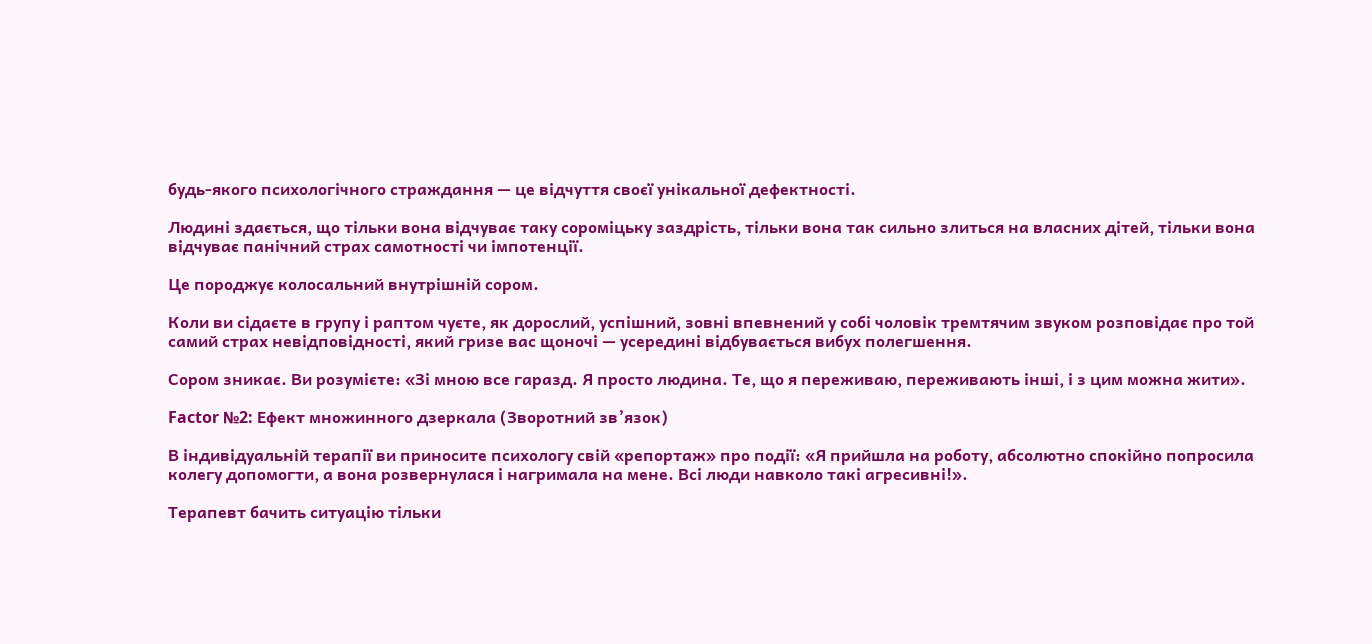будь-якого психологічного страждання — це відчуття своєї унікальної дефектності.

Людині здається, що тільки вона відчуває таку сороміцьку заздрість, тільки вона так сильно злиться на власних дітей, тільки вона відчуває панічний страх самотності чи імпотенції.

Це породжує колосальний внутрішній сором.

Коли ви сідаєте в групу і раптом чуєте, як дорослий, успішний, зовні впевнений у собі чоловік тремтячим звуком розповідає про той самий страх невідповідності, який гризе вас щоночі — усередині відбувається вибух полегшення.

Сором зникає. Ви розумієте: «Зі мною все гаразд. Я просто людина. Те, що я переживаю, переживають інші, і з цим можна жити».

Factor №2: Ефект множинного дзеркала (Зворотний зв’язок)

В індивідуальній терапії ви приносите психологу свій «репортаж» про події: «Я прийшла на роботу, абсолютно спокійно попросила колегу допомогти, а вона розвернулася і нагримала на мене. Всі люди навколо такі агресивні!».

Терапевт бачить ситуацію тільки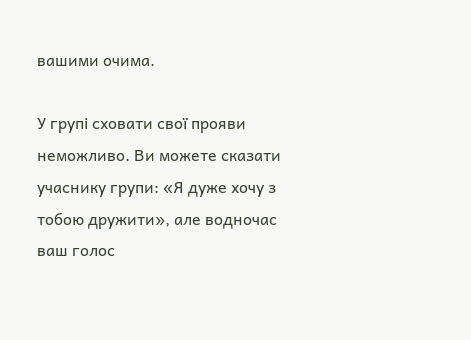вашими очима.

У групі сховати свої прояви неможливо. Ви можете сказати учаснику групи: «Я дуже хочу з тобою дружити», але водночас ваш голос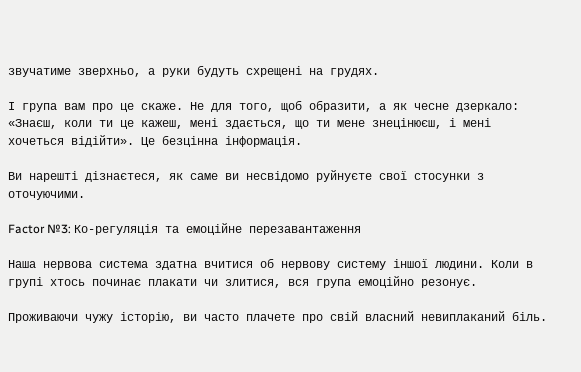звучатиме зверхньо, а руки будуть схрещені на грудях.

І група вам про це скаже. Не для того, щоб образити, а як чесне дзеркало: «Знаєш, коли ти це кажеш, мені здається, що ти мене знецінюєш, і мені хочеться відійти». Це безцінна інформація.

Ви нарешті дізнаєтеся, як саме ви несвідомо руйнуєте свої стосунки з оточуючими.

Factor №3: Ко-регуляція та емоційне перезавантаження

Наша нервова система здатна вчитися об нервову систему іншої людини. Коли в групі хтось починає плакати чи злитися, вся група емоційно резонує.

Проживаючи чужу історію, ви часто плачете про свій власний невиплаканий біль.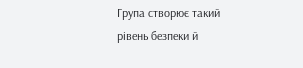Група створює такий рівень безпеки й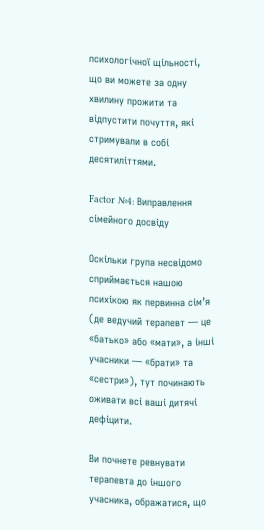психологічної щільності, що ви можете за одну хвилину прожити та відпустити почуття, які стримували в собі десятиліттями.

Factor №4: Виправлення сімейного досвіду

Оскільки група несвідомо сприймається нашою психікою як первинна сім’я (де ведучий терапевт — це «батько» або «мати», а інші учасники — «брати» та «сестри»), тут починають оживати всі ваші дитячі дефіцити.

Ви почнете ревнувати терапевта до іншого учасника, ображатися, що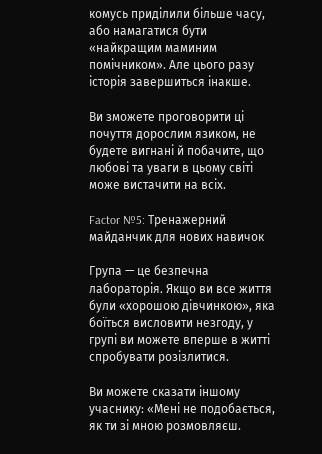комусь приділили більше часу, або намагатися бути «найкращим маминим помічником». Але цього разу історія завершиться інакше.

Ви зможете проговорити ці почуття дорослим язиком, не будете вигнані й побачите, що любові та уваги в цьому світі може вистачити на всіх.

Factor №5: Тренажерний майданчик для нових навичок

Група — це безпечна лабораторія. Якщо ви все життя були «хорошою дівчинкою», яка боїться висловити незгоду, у групі ви можете вперше в житті спробувати розізлитися.

Ви можете сказати іншому учаснику: «Мені не подобається, як ти зі мною розмовляєш.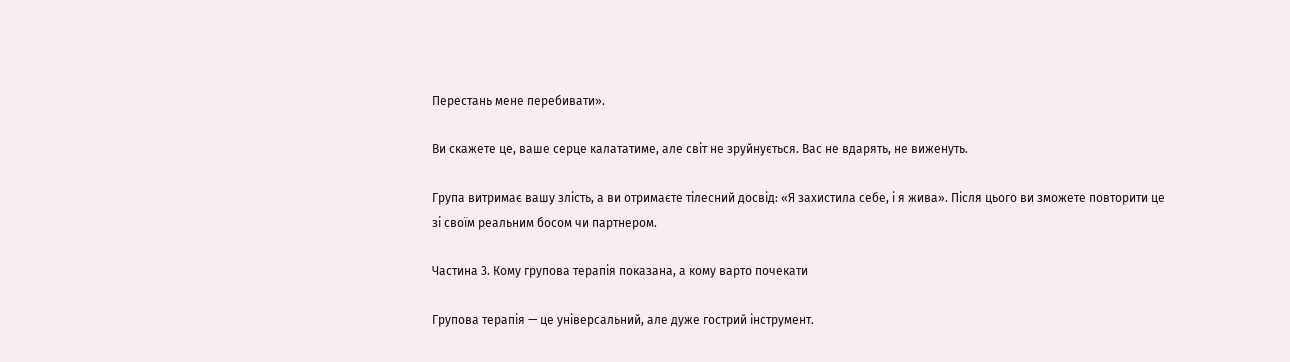Перестань мене перебивати».

Ви скажете це, ваше серце калататиме, але світ не зруйнується. Вас не вдарять, не виженуть.

Група витримає вашу злість, а ви отримаєте тілесний досвід: «Я захистила себе, і я жива». Після цього ви зможете повторити це зі своїм реальним босом чи партнером.

Частина 3. Кому групова терапія показана, а кому варто почекати

Групова терапія — це універсальний, але дуже гострий інструмент.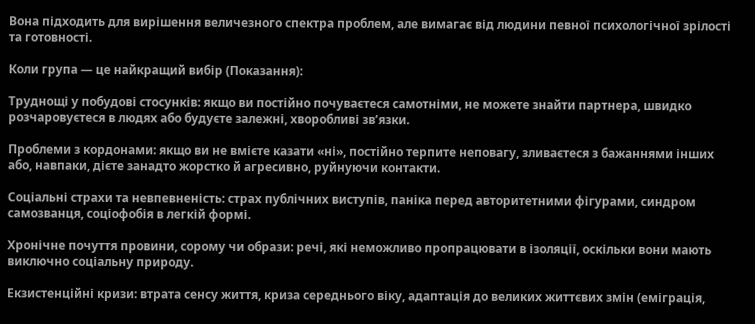Вона підходить для вирішення величезного спектра проблем, але вимагає від людини певної психологічної зрілості та готовності.

Коли група — це найкращий вибір (Показання):

Труднощі у побудові стосунків: якщо ви постійно почуваєтеся самотніми, не можете знайти партнера, швидко розчаровуєтеся в людях або будуєте залежні, хворобливі зв’язки.

Проблеми з кордонами: якщо ви не вмієте казати «ні», постійно терпите неповагу, зливаєтеся з бажаннями інших або, навпаки, дієте занадто жорстко й агресивно, руйнуючи контакти.

Соціальні страхи та невпевненість: страх публічних виступів, паніка перед авторитетними фігурами, синдром самозванця, соціофобія в легкій формі.

Хронічне почуття провини, сорому чи образи: речі, які неможливо пропрацювати в ізоляції, оскільки вони мають виключно соціальну природу.

Екзистенційні кризи: втрата сенсу життя, криза середнього віку, адаптація до великих життєвих змін (еміграція,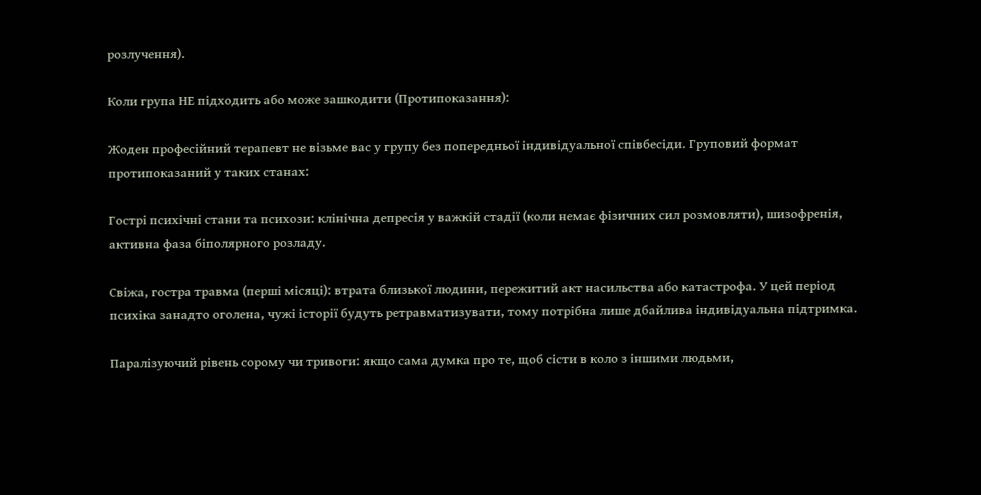розлучення).

Коли група НЕ підходить або може зашкодити (Протипоказання):

Жоден професійний терапевт не візьме вас у групу без попередньої індивідуальної співбесіди. Груповий формат протипоказаний у таких станах:

Гострі психічні стани та психози: клінічна депресія у важкій стадії (коли немає фізичних сил розмовляти), шизофренія, активна фаза біполярного розладу.

Свіжа, гостра травма (перші місяці): втрата близької людини, пережитий акт насильства або катастрофа. У цей період психіка занадто оголена, чужі історії будуть ретравматизувати, тому потрібна лише дбайлива індивідуальна підтримка.

Паралізуючий рівень сорому чи тривоги: якщо сама думка про те, щоб сісти в коло з іншими людьми,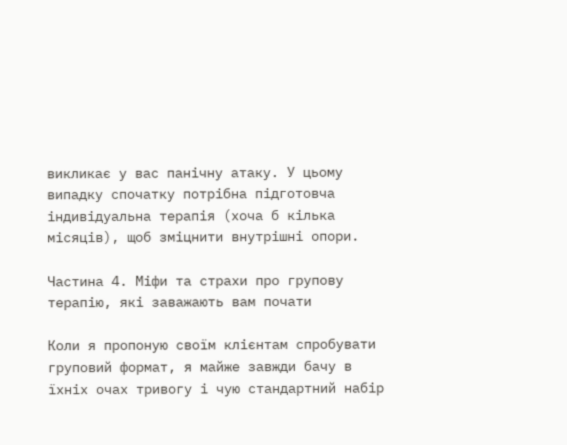викликає у вас панічну атаку. У цьому випадку спочатку потрібна підготовча індивідуальна терапія (хоча б кілька місяців), щоб зміцнити внутрішні опори.

Частина 4. Міфи та страхи про групову терапію, які заважають вам почати

Коли я пропоную своїм клієнтам спробувати груповий формат, я майже завжди бачу в їхніх очах тривогу і чую стандартний набір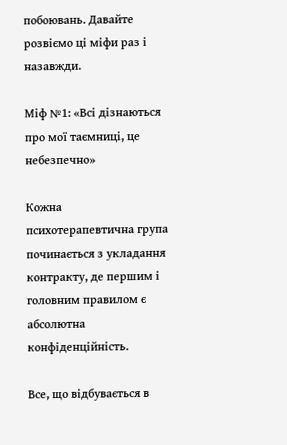побоювань. Давайте розвіємо ці міфи раз і назавжди.

Міф №1: «Всі дізнаються про мої таємниці, це небезпечно»

Кожна психотерапевтична група починається з укладання контракту, де першим і головним правилом є абсолютна конфіденційність.

Все, що відбувається в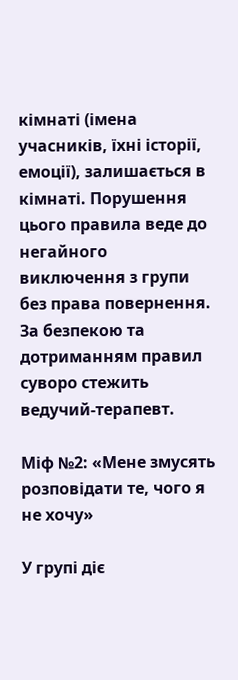кімнаті (імена учасників, їхні історії, емоції), залишається в кімнаті. Порушення цього правила веде до негайного виключення з групи без права повернення. За безпекою та дотриманням правил суворо стежить ведучий-терапевт.

Міф №2: «Мене змусять розповідати те, чого я не хочу»

У групі діє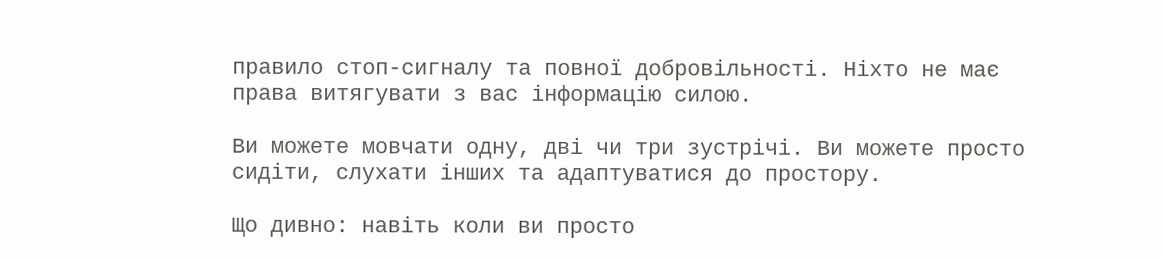правило стоп-сигналу та повної добровільності. Ніхто не має права витягувати з вас інформацію силою.

Ви можете мовчати одну, дві чи три зустрічі. Ви можете просто сидіти, слухати інших та адаптуватися до простору.

Що дивно: навіть коли ви просто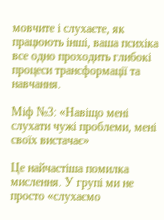мовчите і слухаєте, як працюють інші, ваша психіка все одно проходить глибокі процеси трансформації та навчання.

Міф №3: «Навіщо мені слухати чужі проблеми, мені своїх вистачає»

Це найчастіша помилка мислення. У групі ми не просто «слухаємо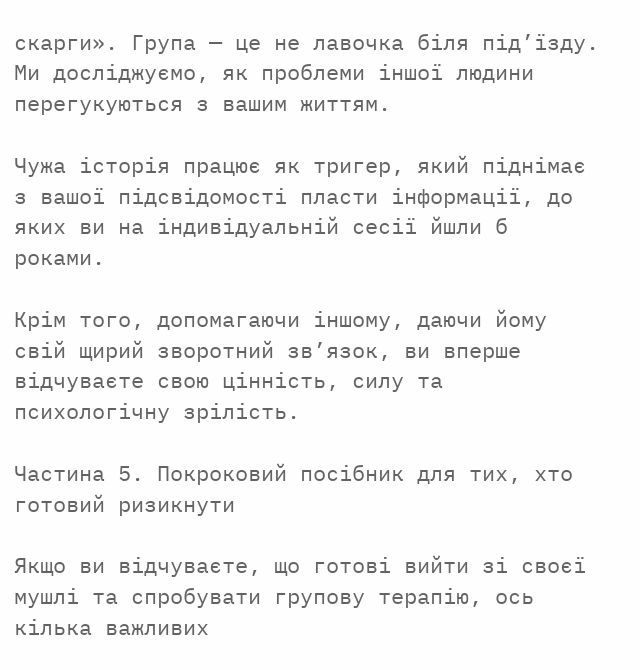скарги». Група — це не лавочка біля під’їзду. Ми досліджуємо, як проблеми іншої людини перегукуються з вашим життям.

Чужа історія працює як тригер, який піднімає з вашої підсвідомості пласти інформації, до яких ви на індивідуальній сесії йшли б роками.

Крім того, допомагаючи іншому, даючи йому свій щирий зворотний зв’язок, ви вперше відчуваєте свою цінність, силу та психологічну зрілість.

Частина 5. Покроковий посібник для тих, хто готовий ризикнути

Якщо ви відчуваєте, що готові вийти зі своєї мушлі та спробувати групову терапію, ось кілька важливих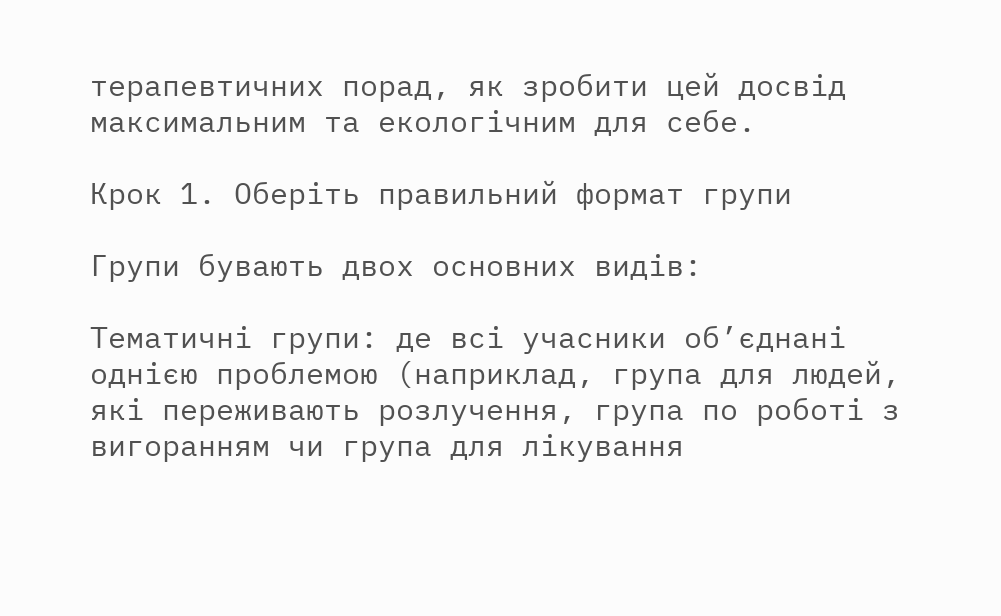терапевтичних порад, як зробити цей досвід максимальним та екологічним для себе.

Крок 1. Оберіть правильний формат групи

Групи бувають двох основних видів:

Тематичні групи: де всі учасники об’єднані однією проблемою (наприклад, група для людей, які переживають розлучення, група по роботі з вигоранням чи група для лікування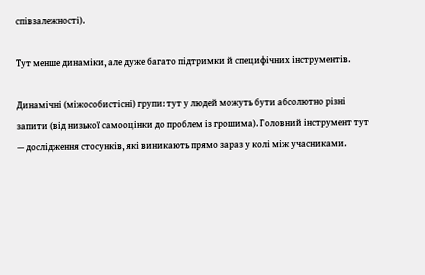співзалежності).

Тут менше динаміки, але дуже багато підтримки й специфічних інструментів.

Динамічні (міжособистісні) групи: тут у людей можуть бути абсолютно різні запити (від низької самооцінки до проблем із грошима). Головний інструмент тут — дослідження стосунків, які виникають прямо зараз у колі між учасниками.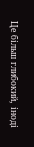Це більш глибокий, іноді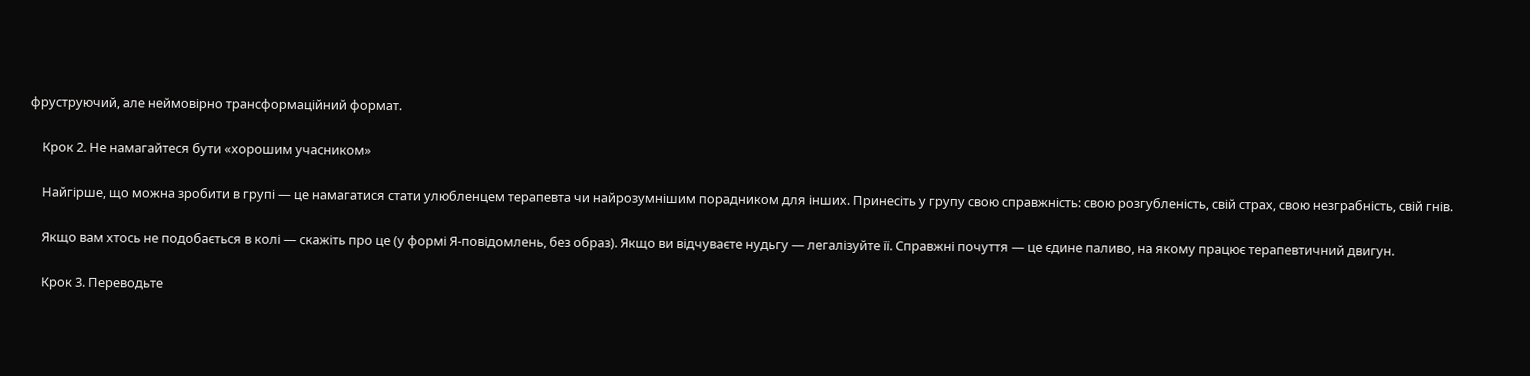фруструючий, але неймовірно трансформаційний формат.

    Крок 2. Не намагайтеся бути «хорошим учасником»

    Найгірше, що можна зробити в групі — це намагатися стати улюбленцем терапевта чи найрозумнішим порадником для інших. Принесіть у групу свою справжність: свою розгубленість, свій страх, свою незграбність, свій гнів.

    Якщо вам хтось не подобається в колі — скажіть про це (у формі Я-повідомлень, без образ). Якщо ви відчуваєте нудьгу — легалізуйте її. Справжні почуття — це єдине паливо, на якому працює терапевтичний двигун.

    Крок 3. Переводьте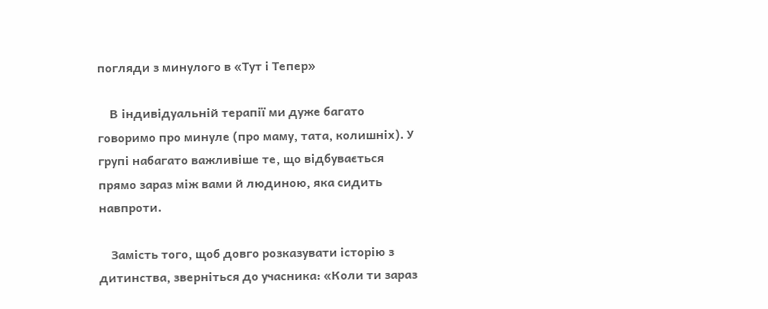погляди з минулого в «Тут і Тепер»

    В індивідуальній терапії ми дуже багато говоримо про минуле (про маму, тата, колишніх). У групі набагато важливіше те, що відбувається прямо зараз між вами й людиною, яка сидить навпроти.

    Замість того, щоб довго розказувати історію з дитинства, зверніться до учасника: «Коли ти зараз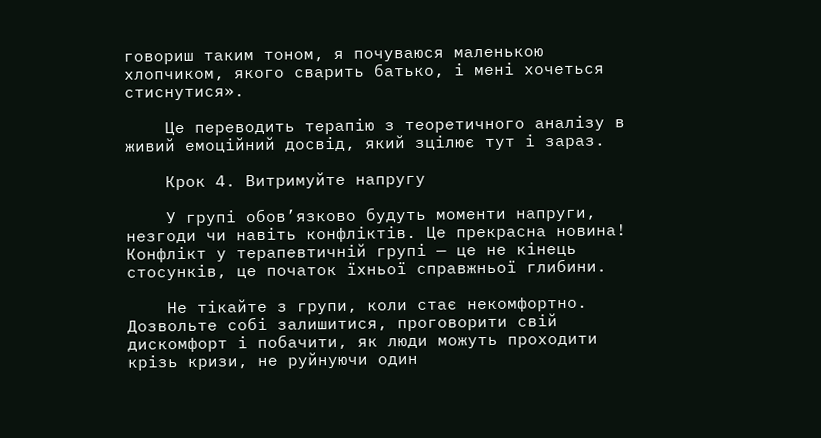говориш таким тоном, я почуваюся маленькою хлопчиком, якого сварить батько, і мені хочеться стиснутися».

    Це переводить терапію з теоретичного аналізу в живий емоційний досвід, який зцілює тут і зараз.

    Крок 4. Витримуйте напругу

    У групі обов’язково будуть моменти напруги, незгоди чи навіть конфліктів. Це прекрасна новина! Конфлікт у терапевтичній групі — це не кінець стосунків, це початок їхньої справжньої глибини.

    Не тікайте з групи, коли стає некомфортно. Дозвольте собі залишитися, проговорити свій дискомфорт і побачити, як люди можуть проходити крізь кризи, не руйнуючи один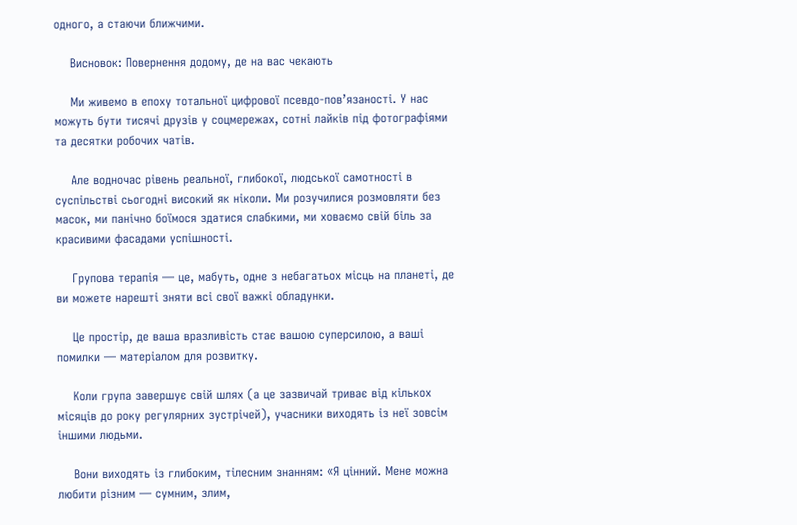одного, а стаючи ближчими.

    Висновок: Повернення додому, де на вас чекають

    Ми живемо в епоху тотальної цифрової псевдо-пов’язаності. У нас можуть бути тисячі друзів у соцмережах, сотні лайків під фотографіями та десятки робочих чатів.

    Але водночас рівень реальної, глибокої, людської самотності в суспільстві сьогодні високий як ніколи. Ми розучилися розмовляти без масок, ми панічно боїмося здатися слабкими, ми ховаємо свій біль за красивими фасадами успішності.

    Групова терапія — це, мабуть, одне з небагатьох місць на планеті, де ви можете нарешті зняти всі свої важкі обладунки.

    Це простір, де ваша вразливість стає вашою суперсилою, а ваші помилки — матеріалом для розвитку.

    Коли група завершує свій шлях (а це зазвичай триває від кількох місяців до року регулярних зустрічей), учасники виходять із неї зовсім іншими людьми.

    Вони виходять із глибоким, тілесним знанням: «Я цінний. Мене можна любити різним — сумним, злим,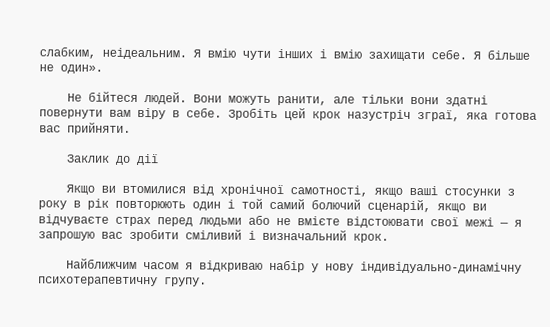слабким, неідеальним. Я вмію чути інших і вмію захищати себе. Я більше не один».

    Не бійтеся людей. Вони можуть ранити, але тільки вони здатні повернути вам віру в себе. Зробіть цей крок назустріч зграї, яка готова вас прийняти.

    Заклик до дії

    Якщо ви втомилися від хронічної самотності, якщо ваші стосунки з року в рік повторюють один і той самий болючий сценарій, якщо ви відчуваєте страх перед людьми або не вмієте відстоювати свої межі — я запрошую вас зробити сміливий і визначальний крок.

    Найближчим часом я відкриваю набір у нову індивідуально-динамічну психотерапевтичну групу.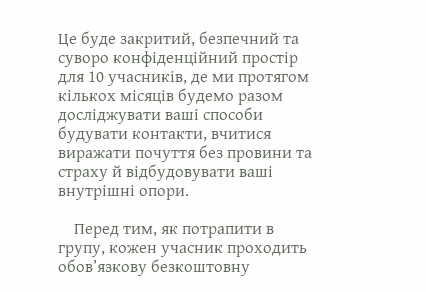Це буде закритий, безпечний та суворо конфіденційний простір для 10 учасників, де ми протягом кількох місяців будемо разом досліджувати ваші способи будувати контакти, вчитися виражати почуття без провини та страху й відбудовувати ваші внутрішні опори.

    Перед тим, як потрапити в групу, кожен учасник проходить обов’язкову безкоштовну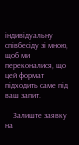індивідуальну співбесіду зі мною, щоб ми переконалися, що цей формат підходить саме під ваш запит.

    Залиште заявку на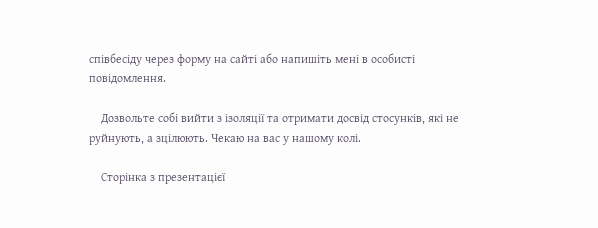співбесіду через форму на сайті або напишіть мені в особисті повідомлення.

    Дозвольте собі вийти з ізоляції та отримати досвід стосунків, які не руйнують, а зцілюють. Чекаю на вас у нашому колі.

    Сторінка з презентацієї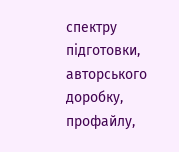спектру підготовки, авторського доробку, профайлу,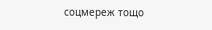соцмереж тощо